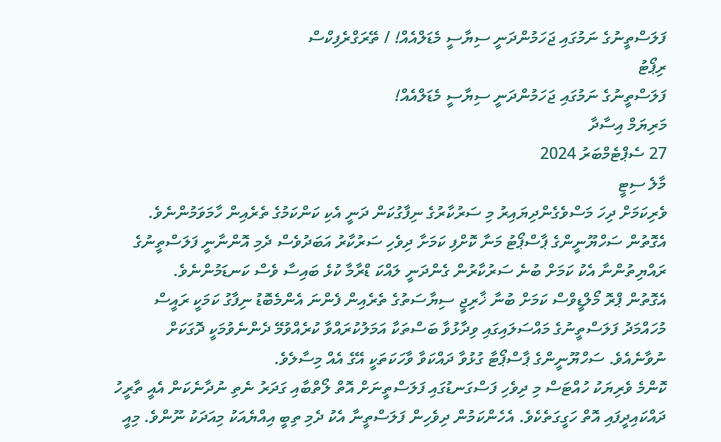ފަލަސްތީނުގެ ނަމުގައި ޖަހަމުންދަނީ ސިޔާސީ މެޑަލްއެއް! / ތޭރަގްރެފިކްސް
ރިޕޯޓު
ފަލަސްތީނުގެ ނަމުގައި ޖަހަމުންދަނީ ސިޔާސީ މެޑަލްއެއް!
މަރިޔަމް އިސާދާ
27 ސެޕްޓެމްބަރު 2024
މާލެ ސިޓީ
ވެރިކަމަށް ދިހަ މަސްވެގެންދިޔައިރު މި ސަރުކާރުގެ ނިފާގުކަން ދަނީ އެކި ކަންކަމުގެ ތެރެއިން ހާމަވަމުންނެވެ. އެގޮތުން ސަހްޔޫނީންގެ ޕާސްޕޯޓު މަނާ ކޮށްފި ކަމަށާ ދިވެހި ސަރުކާރު އަބަދުވެސް ދެމި އޮންނާނީ ފަލަސްތީނުގެ ރައްޔިތުންނާ އެކު ކަމަށް ބުނެ ސަރުކާރުން ގެންދަނީ ލައްކަ ޑްރާމާ ކުޅެ ބައިސާ ވެސް ކަނޑަމުންނެވެ.
އެގޮތުން ޕްރޮ މޯލްޑީވްސް ކަމަށް ބުނާ ޚާރިޖީ ސިޔާސަތުގެ ތެރެއިން ފެންނަ އެންމެބޮޑު ނިފާގު ކަމަކީ ރައީސް މުހައްމަދު ފަލަސްތީނުގެ މައްސަލައިގައި ވިދާޅުވާ ބަސްތަކާ އަމަލުކުރައްވާ ކުރެއްވުމޭ ދެންނެވުމަކީ ދޮގަކަށް ނުވާނެއެވެ. ސަހްޔޫނީންގެ ޕާސްޕޯޓާ ގުޅުވާ ދައްކަވާ ވާހަކަތަކީ އޭގެ އެއް މިސާލެވެ.
ކޮންމެ ވެރިޔަކު ހުއްޓަސް މި ދިވެހި ފަސްގަނޑުގައި ފަލަސްތީނަށް އޮތް ލޯތްބާއި ގަދަރު ނެތި ނުދާނެކަން އެއީ ތާރީހު ދައްކައިދީފައި އޮތް ހަގީގަތެކެވެ. އެހެންކަމުން ދިވެހިން ފަލަސްތީނާ އެކު ދެމި ތިބީ އިއްޔެއަކު މިއަދަކު ނޫންވެ. މިއީ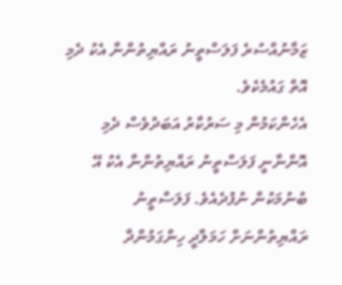ޒަމާނުއްސުރެ ފަލަސްތީނު ރައްޔިތުންނާ އެކު ދެމި އޮތް ގައުމެކެވެ.
އެހެންކަމުން މި ސަރުކާރު އަބަދުވެސް ދެމި އޮންނާނީ ފަލަސްތީނު ރައްޔިތުންނާ އެކު އޭ ބުނުމަކުން ނުފުދެއެވެ. ފަލަސްތީނު ރައްޔިތުންނަށް ހަމަލާދީ ހިންގަމުންދާ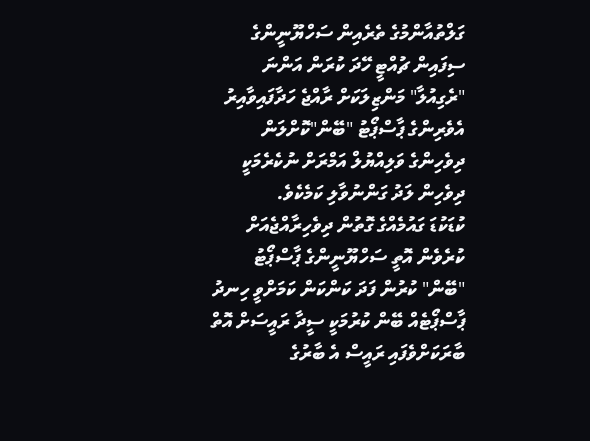ގަލްތުއާންމުގެ ތެރެއިން ސަހްޔޫނީންގެ ސިފައިން ޗުއްޓީ ހޭދަ ކުރަން އަންނަ "ރެގިއުލާ" މަންޒިލަކަށް ރާއްޖެ ހަދާފައިވާއިރު އެވެރިންގެ ޕާސްޕޯޓު "ބޭން"ކޮށްލަން ދިވެހިންގެ ވަލިއްޔުލް އަމްރަށް ނުކެރެމަކީ ދިވެހިން ލަދު ގަންނުވާލި ކަމެކެވެ.
ކުޑަކުޑަ ގައުމެއްގެ ގޮތުން ދިވެހިރާއްޖެއަށް ކުރެވެން އޮތީ ސަހްޔޫނީންގެ ޕާސްޕޯޓު "ބޭން" ކުރުން ފަދަ ކަންކަން ކަމަށްވީ ހިނދު ޕާސްޕޯޓެއް ބޭން ކުރުމަކީ ސީދާ ރައީސަށް އޮތް ބާރަކަށްވެފައި ރައީސް އެ ބާރުގެ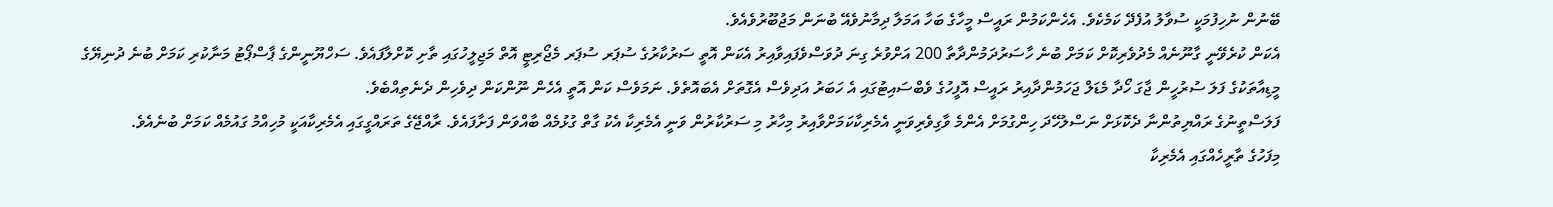ބޭނުން ނުހިފުމަކީ ސުވާލު އުފެދޭ ކަމެކެވެ. އެހެންކަމުން ރައީސް މީހާގެ ބަހާ އަމަލާ ދިމާނުވެއޭ ބުނަން މަޖުބޫރުވެއެވެ.
އެކަން ކުރެވޭނީ ގާނޫނެއް މެދުވެރިކޮށް ކަމަށް ބުނެ ހާސަރުދަމުންދާތާ 200 އަށްވުރެ ގިނަ ދުވަސްވެފައިވާއިރު އެކަން އޮތީ ސަރުކާރުގެ ސުޕަރ ސުޕަރ މެޖޯރިޓީ އޮތް މަޖިލީހުގައި ތާށި ކޮށްލާފައެވެ. ސަހްޔޫނީންގެ ޕާސްޕޯޓު މަނާކުރި ކަމަށް ބުނެ ދުނިޔޭގެ މީޑިއާތަކުގެ ފަލަ ސުރުހީން ޖާގަ ހޯދާ މެޑަލް ޖަހަމުންދާއިރު ރައީސް އޮފީހުގެ ވެބްސައިޓުގައި އެ ހަބަރު އަދިވެސް އެގޮތަށް އެބައޮތެވެ. ނަމަވެސް ކަން އޮތީ އެހެން ނޫންކަން ދިވެހިން ދެނެތިއްބެވެ.
ފަލަސްތީނުގެ ރައްޔިތުންނާ ދެކޮޅަށް ނަސްލުހޭދަ ހިންގުމަށް އެންމެ ވާގިވެރިވަނީ އެމެރިކާކަމަށްވާއިރު މިހާރު މި ސަރުކާރުން ވަނީ އެމެރިކާ އެކު ގާތް ގުޅުމެއް ބާއްވަން ފަށާފައެވެ. ރާއްޖޭގެ ތަރައްގީގައި އެމެރިކާއަކީ މުހިއްމު ގައުމެއް ކަމަށް ބުނެއެވެ.
މިފަހުގެ ތާރީހެއްގައި އެމެރިކާ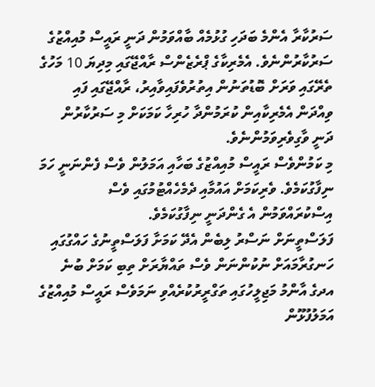ސަރުކާރާ އެންމެ ބަދަހި ގުޅުމެއް ބާއްވަމުން ދަނީ ރައީސް މުއިއްޒުގެ ސަރުކާރުންނެވެ. އެމެރިކާގެ ޕްރެޒެންސް ރާއްޖޭގައި މިދިޔަ 10 މަހުގެ ތެރޭގައި ވަރަށް ބޮޑުތަނުން އިތުރުވެފައިވާއިރު، ރާއްޖޭގައި ފައި ވިއްދަން އެމެރިކާއިން ކުރަމުންދާ ހުރިހާ ކަމަކަށް މި ސަރުކާރުން ދަނީ ވާގިވެރިވަމުންނެވެ.
މި ކަމުންވެސް ރައީސް މުއިއްޒުގެ ބަހާއި އަމަލުން ވެސް ފެންނަނީ ހަމަ ނިފާގުކަމެވެ. ވެރިކަމަށް އައުމާއި ދެމެހެއްޓުމުގައި ވެސް އިސްކުރައްވަމުން އެ ގެންދަނީ ނިފާގުކަމެވެ.
ފަލަސްތީނަށް ނަސްރު ލިބެން އެދޭ ކަމަށާ ފަލަސްތީނުގެ ހައްގުގައި ހަނގުރާމައަށް ނުކުންނަން ވެސް ތައްޔާރަށް ތިބި ކަމަށް ބުނެ އދގެ އާންމު މަޖިލީހުގައި ތަގްރީރުކުރެއްވި ނަމަވެސް ރައީސް މުއިއްޒުގެ އަމަލުފުޅޫން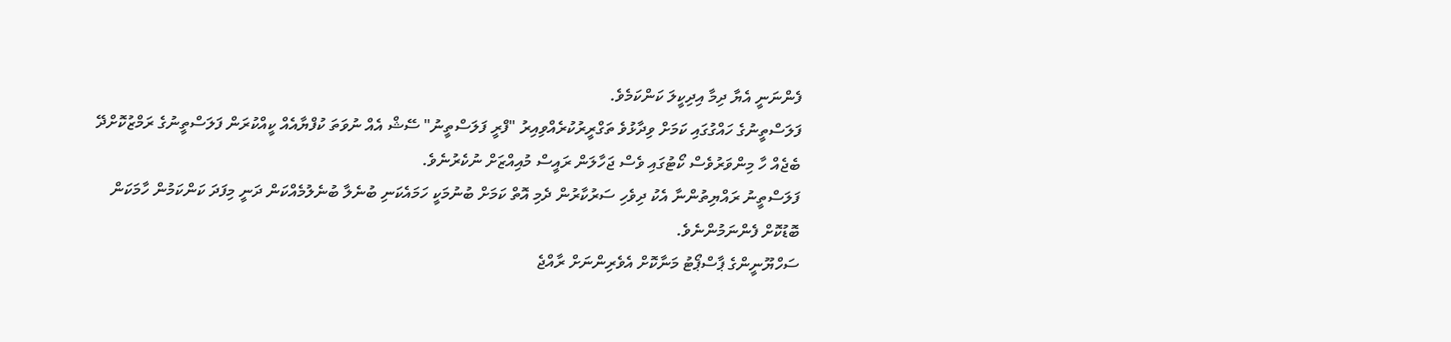ފެންނަނީ އެޔާ ދިމާ އިދިކީލަ ކަންކަމެވެ.
ފަލަސްތީނުގެ ހައްގުގައި ކަމަށް ވިދާޅުވެ ތަގްރީރުކުރެއްވިއިރު "ފްރީ ފަލަސްތީނު" ސޭޝް އެއް ނުވަތަ ކުފްޔާއެއް ކީއްކުރަން ފަލަސްތީނުގެ ރަމްޒުކޮށްދޭ ބެޖެއް ހާ މިންވަރުވެސް ކޯޓުގައި ވެސް ޖަހާލަން ރައީސް މުއިއްޒަށް ނުކެރުނެވެ.
ފަލަސްތީނު ރައްޔިތުންނާ އެކު ދިވެހި ސަރުކާރުން ދެމި އޮތް ކަމަށް ބުނުމަކީ ހަމައެކަނި ބުނެލާ ބުނެލުމެއްކަން ދަނީ މިފަދަ ކަންކަމުން ހާމަކަން ބޮޑުކޮށް ފެންނަމުންނެވެ.
ސަހްޔޫނީންގެ ޕާސްޕޯޓު މަނާކޮށް އެވެރިންނަށް ރާއްޖެ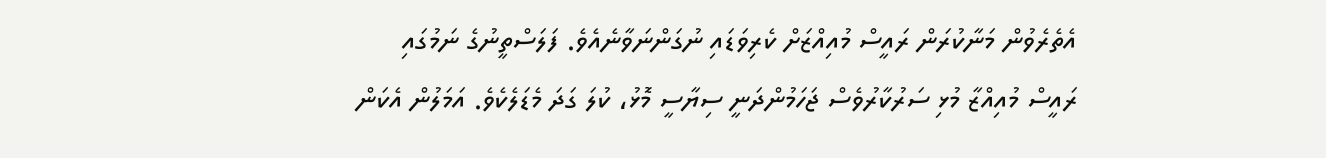އެތެރެވުން މަނާކުރަން ރައީސް މުއިއްޒަށް ކެރިވަޑައި ނުގަންނަވާނެއެވެ. ފަލަސްތީނުގެ ނަމުގައި ރައީސް މުއިއްޒާ މުޅި ސަރުކާރުވެސް ޖަހަމުންދަނީ ސިޔާސީ މޮޅު، ކުލަ ގަދަ މެޑަލެކެވެ. އަމަލުން އެކަން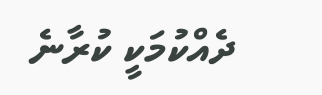ދެއްކުމަކީ ކުރާނެ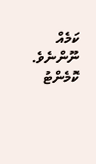ކަމެއް ނޫންނެވެ.
ކޮމެންޓު